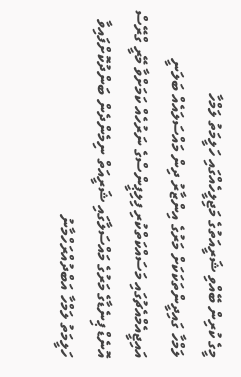މީގެ ކުރިން ބޭއްވި ޝަރީއަތުގެ މަޖިލީހެއްގައި ހަލީމަތު ލަމްހާ
ލަމްހާ ގައިދީންތަކަކަށް މަރުގެ އިންޒާރު ދިން މައްސަލައެއް ބަލަނީ
އައިޖީއެމްއެޗުގައި މަސައްކަތްކުރި ފިލިޕީންސްގެ ނަރުހެއް ކަމަށްވާ މޭރީ ގްރޭސް އޮނެޑް ޕިނެޑާގެ މަރުގެ މައްސަލާގައި ޝަރީއަތް ނިމެންދެން ބަންދުކޮށްފައިވާ ހަލީމަތު ލަމްހާ އަބްދުއްރަހްމާނު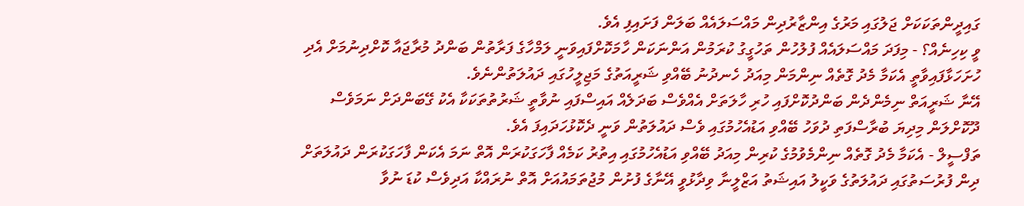ގައިދީންތަކަކަށް ޖަލުގައި މަރުގެ އިންޒާރުދިން މައްސަލައެއް ބަލަން ފަށައިފި އެވެ.
ވީ ކިހިނެއް؟ - މިފަދަ މައްސަލައެއް ފުލުހުން ތަހުގީގު ކުރަމުން އަންނަކަން ހާމަކޮށްފައިވަނީ ލަމްހާގެ ފަރާތުން ބަންދު މުރާޖައާ ކޮށްދިނުމަށް އެދި ހުށަހަޅާފައިވާތީ އެކަމާ މެދު ގޮތެއް ނިންމަން މިއަދު ހެނދުނު ބޭއްވި ޝަރީއަތުގެ މަޖިލީހުގައި ދައުލަތުންނެވެ.
އޭނާ ޝަރީއަތް ނިމެންދެން ބަންދުކޮށްފައި ހުރި ހާލަތަށް އެއްވެސް ބަދަލެއް އައިސްފައި ނުވާތީ ޝަރުތުތަކަކާ އެކު ގޭބަންދަށް ނަމަވެސް ދޫކޮށްލަން މިދިޔަ ބުރާސްފަތި ދުވަހު ބޭއްވި އަޑުއެހުމުގައި ވެސް ދައުލަތުން ވަނީ ދެކޮޅުހަދައިފަ އެވެ.
ތަފްސީލް - އެކަމާ މެދު ގޮތެއް ނިންމެވުމުގެ ކުރިން މިއަދު ބޭއްވި އަޑުއެހުމުގައި އިތުރު ކަމެއް ފާހަގަކުރަން އޮތް ނަމަ އެކަން ފާހަގަކުރަން ދައުލަތަށް ދިން ފުރުސަތުގައި ދައުލަތުގެ ވަކީލު އައިޝަތު އަޒްލީނާ ވިދާޅުވީ އޭނާގެ ފުށުން މުޖުތަމައުއަށް އޮތް ނުރައްކާ އަދިވެސް ކުޑަ ނުވާ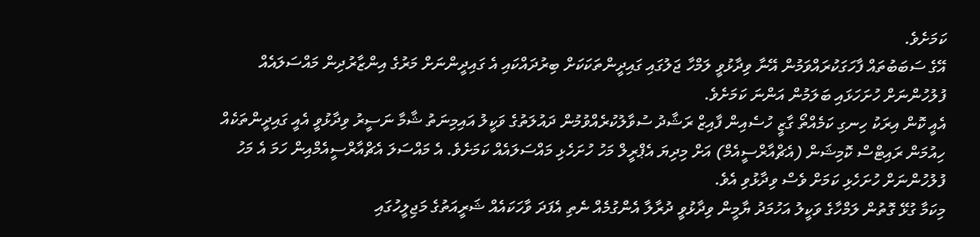ކަމަށެވެ.
އޭގެ ސަބަބުތައް ފާހަގަކުރައްވަމުން އޭނާ ވިދާޅުވީ ލަމްހާ ޖަލުގައި ގައިދީންތަކަކަށް ބިރުދައްކައި އެ ގައިދީންނަށް މަރުގެ އިންޒާރުދިން މައްސަލައެއް ފުލުހުންނަށް ހުށަހަޅައި ބަލަމުން އަންނަ ކަމަށެވެ.
އެއީ ކޮން އިރަކު ހިނގި ކަމެއްތޯ ގާޒީ ހުސެއިން ފާއިޒް ރަޝާދު ސުވާލުކުރެއްވުމުން ދައުލަތުގެ ވަކީލު އައިމިނަތު ޝާމާ ނަސީރު ވިދާޅުވީ އެއީ ގައިދީންތަކެއް ހިއުމަން ރައިޓްސް ކޮމިޝަން (އެޗްއާރްސީއެމް) އަށް މިދިޔަ އެޕްރީލް މަހު ހުށަހެޅި މައްސަލައެއް ކަމަށެވެ. އެ މައްސަލަ އެޗްއާރްސީއެމްއިން ހަމަ އެ މަހު ފުލުހުންނަށް ހުށަހެޅި ކަމަށް ވެސް ވިދާޅުވި އެވެ.
މިކަމާ ގުޅޭ ގޮތުން ލަމްހާގެ ވަކީލު އަހުމަދު ޔާމީން ވިދާޅުވީ ދުރާލާ އެންގުމެއް ނެތި އެފަދަ ވާހަކައެއް ޝަރީއަތުގެ މަޖިލީހުގައި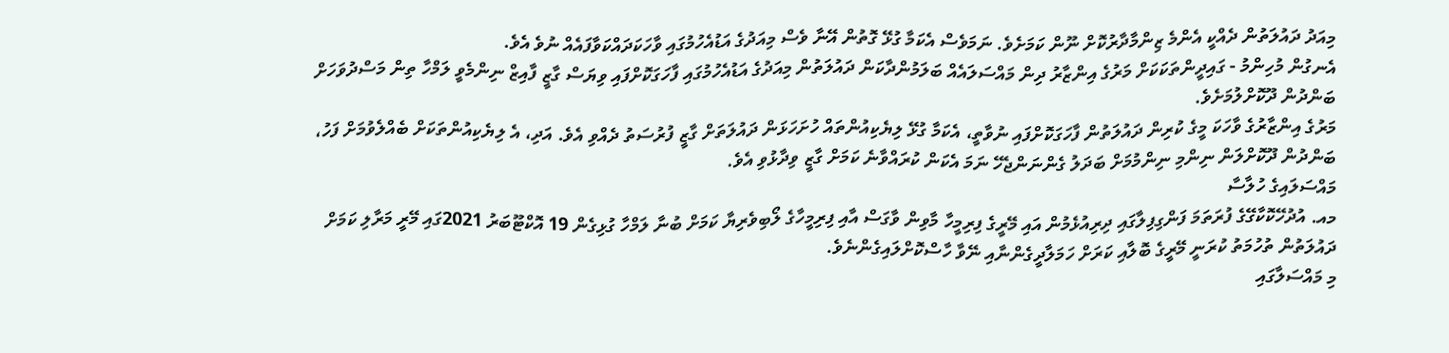މިއަދު ދައުލަތުން ދެއްކީ އެންމެ ޒިންމާދާރުކޮށް ނޫން ކަމަށެވެ. ނަމަވެސް އެކަމާ ގުޅޭ ގޮތުން އޭނާ ވެސް މިއަދުގެ އަޑުއެހުމުގައި ވާހަކަދައްކަވާފައެއް ނުވެ އެވެ.
އެނގުން މުހިންމު - ގައިދީންތަކަކަށް މަރުގެ އިންޒާރު ދިން މައްސަލައެއް ބަލަމުންދާކަން ދައުލަތުން މިއަދުގެ އަޑުއެހުމުގައި ފާހަގަކޮށްފައި ވިޔަސް ގާޒީ ފާއިޒް ނިންމެވީ ލަމްހާ ތިން މަސްދުވަހަށް ބަންދުން ދޫކޮށްލުމަށެވެ.
މަރުގެ އިންޒާރުގެ ވާހަކަ މީގެ ކުރިން ދައުލަތުން ފާހަގަކޮށްފައި ނުވާތީ، އެކަމާ ގުޅޭ ލިޔެކިއުންތައް ހުށަހަޅަން ދައުލަތަށް ގާޒީ ފުރުސަތު ދެއްވި އެވެ. އަދި، އެ ލިޔެކިއުންތަކަށް ބެއްލެވުމަށް ފަހު، ބަންދުން ދޫކޮށްލަން ނިންމި ނިންމުމަށް ބަދަލު ގެންނަންޖެހޭ ނަމަ އެކަން ކުރައްވާނެ ކަމަށް ގާޒީ ވިދާޅުވި އެވެ.
މައްސަލައިގެ ހުލާސާ
މއ. އުދުހޭކޮކާގޭގެ ފުރަތަމަ ފަންގިފިލާގައި ދިރިއުޅެމުން އައި މޭރީގެ ފިރިމީހާ މާވިން ވާގަސް އާއި ފިރިމީހާގެ ލޯބިވެރިޔާ ކަމަށް ބުނާ ލަމްހާ ގުޅިގެން 19 އޮކްޓޫބަރު 2021ގައި މޭރީ މަރާލި ކަމަށް ދައުލަތުން ތުހުމަތު ކުރަނީ މޭރީގެ ބޮލާއި ކަރަށް ހަމަލާދީގެންނާއި ނޭވާ ހާސްކޮށްލައިގެންނެވެ.
މި މައްސަލާގައި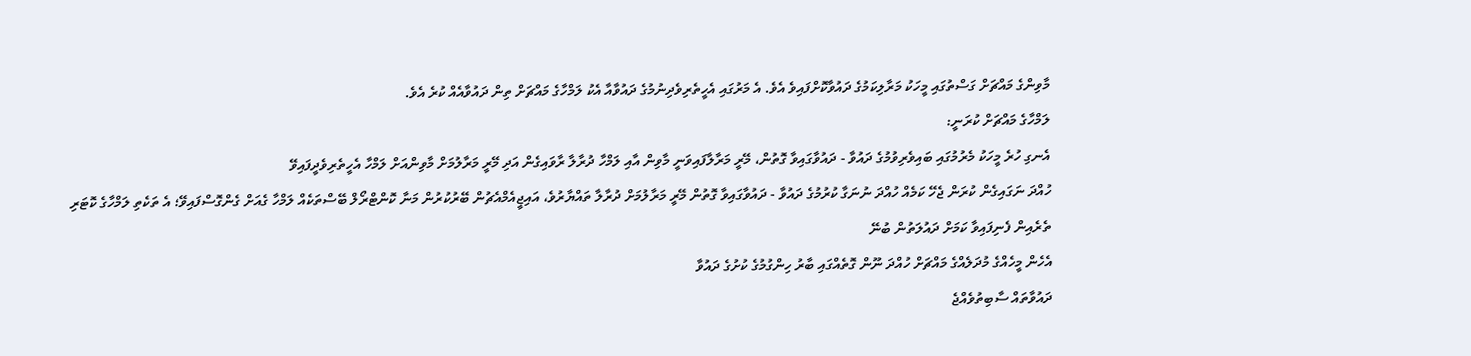މާވިންގެ މައްޗަށް ގަސްތުގައި މީހަކު މަރާލިކަމުގެ ދައުވާކޮށްފައިވެ އެވެ. އެ މަރުގައި އެހީތެރިވެދިނުމުގެ ދައުވާއާ އެކު ލަމްހާގެ މައްޗަށް ތިން ދައުވާއެއް ކުރެ އެވެ.
ލަމްހާގެ މައްޗަށް ކުރަނީ:
އެނގި ހުރެ މީހަކު މެރުމުގައި ބައިވެރިވުމުގެ ދައުވާ - ދައުވާގައިވާ ގޮތުން، މޭރީ މަރާލާފައިވަނީ މާވިން އާއި ލަމްހާ ދުރާލާ ރާވައިގެން އަދި މޭރީ މަރާލުމަށް މާވިންއަށް ލަމްހާ އެހީތެރިވެދީފައިވޭ
ހުއްދަ ނަގައިގެން ކުރަން ޖެހޭ ކަމެއް ހުއްދަ ނުނަގާ ކުރުމުގެ ދައުވާ - ދައުވާގައިވާ ގޮތުން މޭރީ މަރާލުމަށް ދުރާލާ ތައްޔާރުވެ، އައިޖީއެމްއެޗުން ބޭރުކުރުން މަނާ ކޮންޓްރޯލް ބޭސްތަކެއް ލަމްހާ ގެއަށް ގެންގޮސްފައިވޭ؛ އެ ތަކެތި ލަމްހާގެ ކޮޓަރި ތެރެއިން ފެނިފައިވާ ކަމަށް ދައުލަތުން ބުނޭ
އެހެން މީހެއްގެ މުދަލެއްގެ މައްޗަށް ހުއްދަ ނޫން ގޮތެއްގައި ބާރު ހިންގުމުގެ ކުށުގެ ދައުވާ
ދައުވާތައް ސާބިތުވެއްޖެ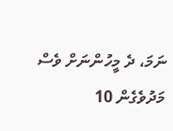ނަމަ، ދެ މީހުންނަށް ވެސް މަދުވެގެން 10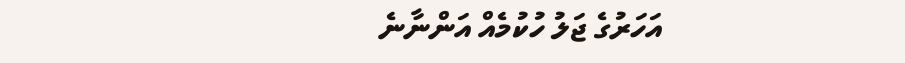އަހަރުގެ ޖަލު ހުކުމެއް އަންނާނެ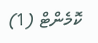ކޮމެންޓް (1)